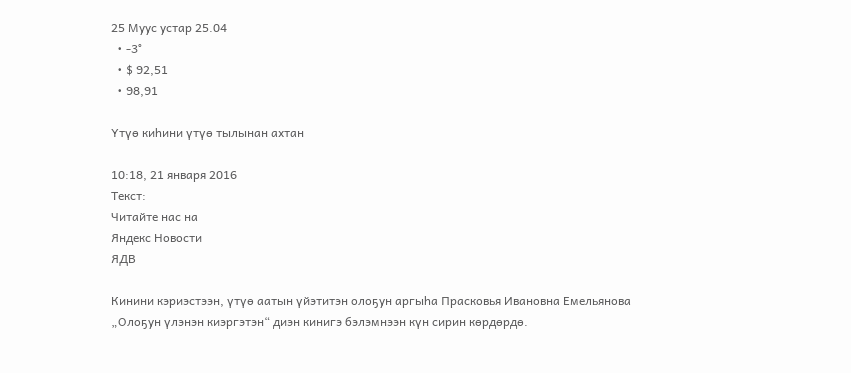25 Муус устар 25.04
  • -3°
  • $ 92,51
  • 98,91

Үтүө киһини үтүө тылынан ахтан

10:18, 21 января 2016
Текст:
Читайте нас на
Яндекс Новости
ЯДВ

Кинини кэриэстээн, үтүө аатын үйэтитэн олоҕун аргыһа Прасковья Ивановна Емельянова „Олоҕун үлэнэн киэргэтэн“ диэн кинигэ бэлэмнээн күн сирин көрдөрдө.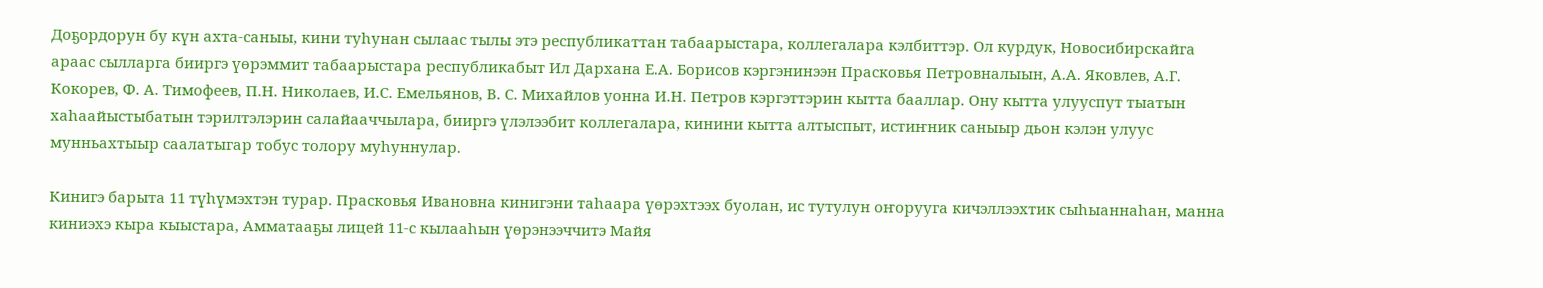Доҕордорун бу күн ахта-саныы, кини туһунан сылаас тылы этэ республикаттан табаарыстара, коллегалара кэлбиттэр. Ол курдук, Новосибирскайга араас сылларга бииргэ үөрэммит табаарыстара республикабыт Ил Дархана Е.А. Борисов кэргэнинээн Прасковья Петровналыын, А.А. Яковлев, А.Г. Кокорев, Ф. А. Тимофеев, П.Н. Николаев, И.С. Емельянов, В. С. Михайлов уонна И.Н. Петров кэргэттэрин кытта бааллар. Ону кытта улууспут тыатын хаһаайыстыбатын тэрилтэлэрин салайааччылара, бииргэ үлэлээбит коллегалара, кинини кытта алтыспыт, истиҥник саныыр дьон кэлэн улуус мунньахтыыр саалатыгар тобус толору муһуннулар.

Кинигэ барыта 11 түһүмэхтэн турар. Прасковья Ивановна кинигэни таһаара үөрэхтээх буолан, ис тутулун оҥорууга кичэллээхтик сыһыаннаһан, манна киниэхэ кыра кыыстара, Амматааҕы лицей 11-с кылааһын үөрэнээччитэ Майя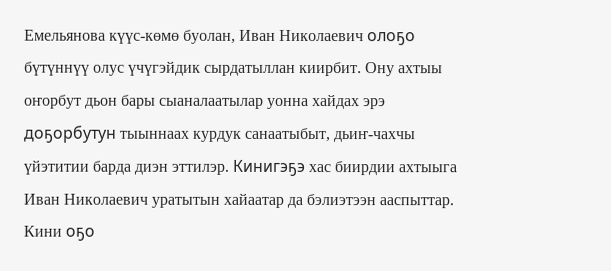Емельянова күүс-көмө буолан, Иван Николаевич олоҕо бүтүннүү олус үчүгэйдик сырдатыллан киирбит. Ону ахтыы оҥорбут дьон бары сыаналаатылар уонна хайдах эрэ доҕорбутун тыыннаах курдук санаатыбыт, дьиҥ-чахчы үйэтитии барда диэн эттилэр. Кинигэҕэ хас биирдии ахтыыга Иван Николаевич уратытын хайаатар да бэлиэтээн ааспыттар. Кини оҕо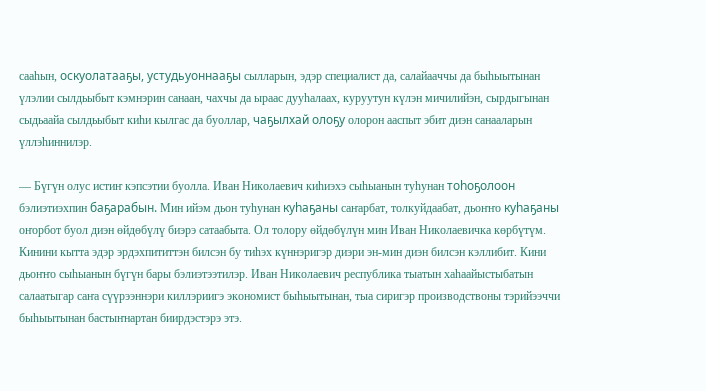сааһын, оскуолатааҕы, устудьуоннааҕы сылларын, эдэр специалист да, салайааччы да быһыытынан үлэлии сылдьыбыт кэмнэрин санаан, чахчы да ыраас дууһалаах, куруутун күлэн мичилийэн, сырдыгынан сыдьаайа сылдьыбыт киһи кылгас да буоллар, чаҕылхай олоҕу олорон ааспыт эбит диэн санааларын үллэһиннилэр.

— Бүгүн олус истиҥ кэпсэтии буолла. Иван Николаевич киһиэхэ сыһыанын туһунан тоһоҕолоон бэлиэтиэхпин баҕарабын. Мин ийэм дьон туһунан куһаҕаны саҥарбат, толкуйдаабат, дьоҥҥо куһаҕаны оҥорбот буол диэн өйдөбүлү биэрэ сатаабыта. Ол толору өйдөбүлүн мин Иван Николаевичка көрбүтүм. Кинини кытта эдэр эрдэхпититтэн билсэн бу тиһэх күннэригэр диэри эн-мин диэн билсэн кэллибит. Кини дьоҥҥо сыһыанын бүгүн бары бэлиэтээтилэр. Иван Николаевич республика тыатын хаһаайыстыбатын салаатыгар саҥа сүүрээннэри киллэриигэ экономист быһыытынан, тыа сиригэр производствоны тэрийээччи быһыытынан бастыҥнартан биирдэстэрэ этэ.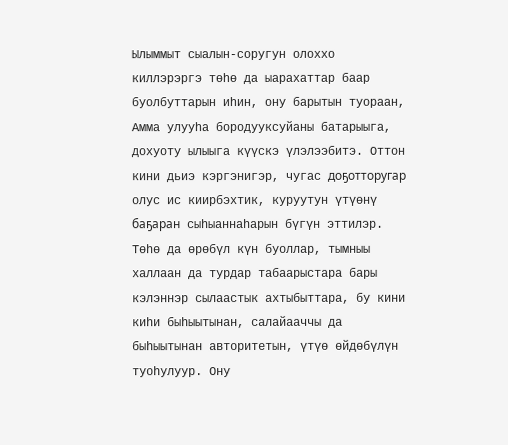Ылыммыт сыалын-соругун олоххо киллэрэргэ төһө да ыарахаттар баар буолбуттарын иһин, ону барытын туораан, Амма улууһа бородууксуйаны батарыыга, дохуоту ылыыга күүскэ үлэлээбитэ. Оттон кини дьиэ кэргэнигэр, чугас доҕотторугар олус ис киирбэхтик, куруутун үтүөнү баҕаран сыһыаннаһарын бүгүн эттилэр. Төһө да өрөбүл күн буоллар, тымныы халлаан да турдар табаарыстара бары кэлэннэр сылаастык ахтыбыттара, бу кини киһи быһыытынан, салайааччы да быһыытынан авторитетын, үтүө өйдөбүлүн туоһулуур. Ону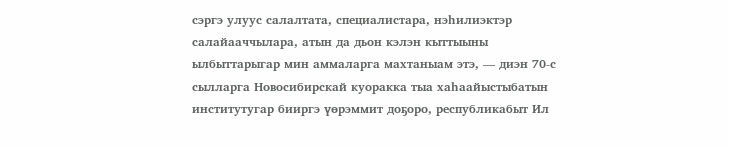сэргэ улуус салалтата, специалистара, нэһилиэктэр салайааччылара, атын да дьон кэлэн кыттыыны ылбыттарыгар мин аммаларга махтаныам этэ, — диэн 70-с сылларга Новосибирскай куоракка тыа хаһаайыстыбатын институтугар бииргэ үөрэммит доҕоро, республикабыт Ил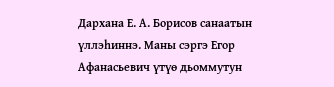Дархана Е. А. Борисов санаатын үллэһиннэ. Маны сэргэ Егор Афанасьевич үтүө дьоммутун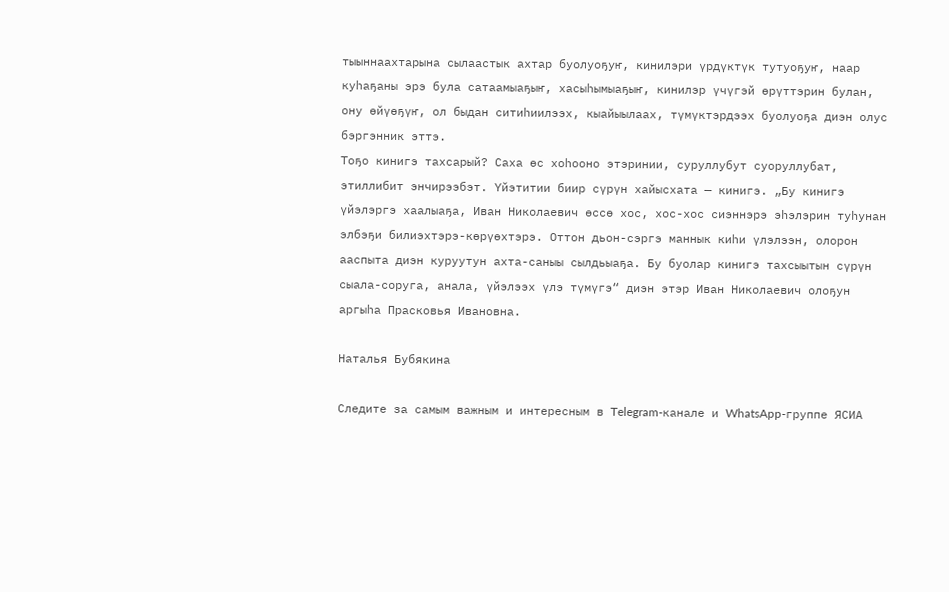тыыннаахтарына сылаастык ахтар буолуоҕуҥ, кинилэри үрдүктүк тутуоҕуҥ, наар куһаҕаны эрэ була сатаамыаҕыҥ, хасыһымыаҕыҥ, кинилэр үчүгэй өрүттэрин булан, ону өйүөҕүҥ, ол быдан ситиһиилээх, кыайыылаах, түмүктэрдээх буолуоҕа диэн олус бэргэнник эттэ.
Тоҕо кинигэ тахсарый? Саха өс хоһооно этэринии, суруллубут суоруллубат, этиллибит энчирээбэт. Үйэтитии биир сүрүн хайысхата — кинигэ. „Бу кинигэ үйэлэргэ хаалыаҕа, Иван Николаевич өссө хос, хос-хос сиэннэрэ эһэлэрин туһунан элбэҕи билиэхтэрэ-көрүөхтэрэ. Оттон дьон-сэргэ маннык киһи үлэлээн, олорон ааспыта диэн куруутун ахта-саныы сылдьыаҕа. Бу буолар кинигэ тахсыытын сүрүн сыала-соруга, анала, үйэлээх үлэ түмүгэ“ диэн этэр Иван Николаевич олоҕун аргыһа Прасковья Ивановна.

Наталья Бубякина

Следите за самым важным и интересным в Telegram-канале и WhatsApp-группе ЯСИА